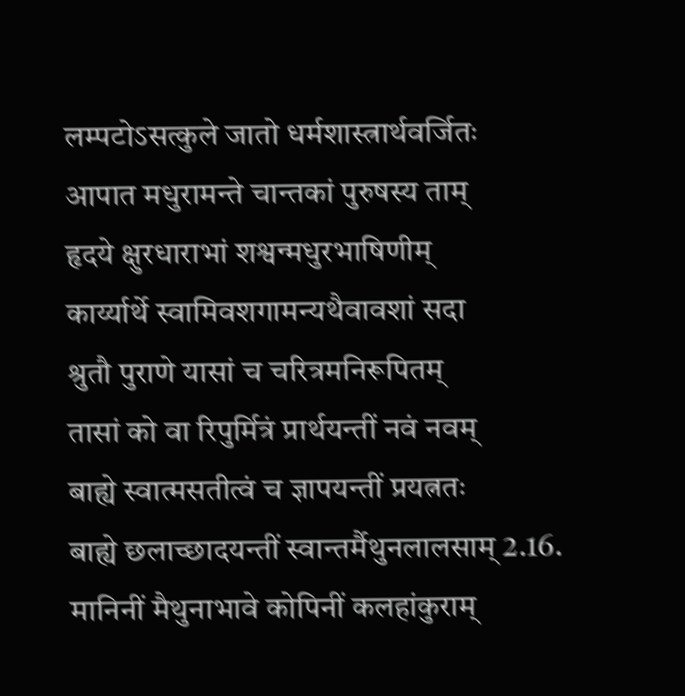लम्पटोऽसत्कुले जातो धर्मशास्त्रार्थवर्जितः
आपात मधुरामन्ते चान्तकां पुरुषस्य ताम्
हृदये क्षुरधाराभां शश्वन्मधुरभाषिणीम्
कार्य्यार्थे स्वामिवशगामन्यथैवावशां सदा
श्रुतौ पुराणे यासां च चरित्रमनिरूपितम्
तासां को वा रिपुर्मित्रं प्रार्थयन्तीं नवं नवम्
बाह्ये स्वात्मसतीत्वं च ज्ञापयन्तीं प्रयत्नतः
बाह्ये छलाच्छादयन्तीं स्वान्तर्मैथुनलालसाम् 2.16.
मानिनीं मैथुनाभावे कोपिनीं कलहांकुराम्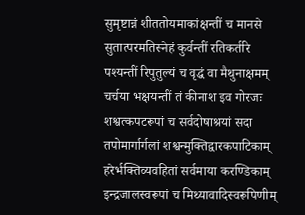सुमृष्टान्नं शीततोयमाकांक्षन्तीं च मानसे
सुतात्परमतिस्नेहं कुर्वन्तीं रतिकर्तरि
पश्यन्तीं रिपुतुल्यं च वृद्धं वा मैथुनाक्षमम्
चर्चया भक्षयन्तीं तं कीनाश इव गोरजः
शश्वत्कपटरूपां च सर्वदोषाश्रयां सदा
तपोमार्गार्गलां शश्वन्मुक्तिद्वारकपाटिकाम्
हरेर्भक्तिव्यवहितां सर्वमाया करण्डिकाम्
इन्द्रजालस्वरूपां च मिथ्यावादिस्वरूपिणीम्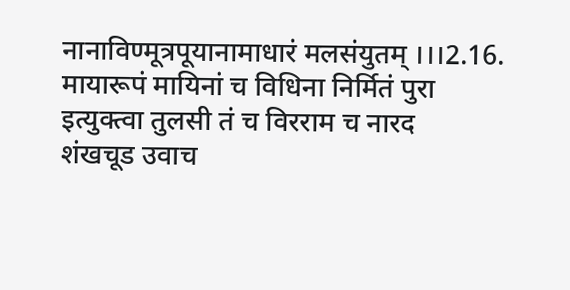नानाविण्मूत्रपूयानामाधारं मलसंयुतम् ।।।2.16.
मायारूपं मायिनां च विधिना निर्मितं पुरा
इत्युक्त्वा तुलसी तं च विरराम च नारद
शंखचूड उवाच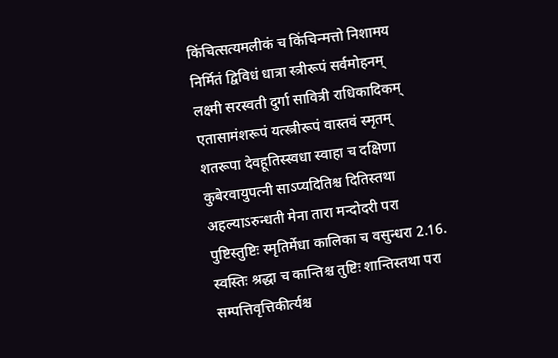किंचित्सत्यमलीकं च किंचिन्मत्तो निशामय
निर्मितं द्विविधं धात्रा स्त्रीरूपं सर्वमोहनम्
लक्ष्मी सरस्वती दुर्गा सावित्री राधिकादिकम्
एतासामंशरूपं यत्स्त्रीरूपं वास्तवं स्मृतम्
शतरूपा देवहूतिस्स्वधा स्वाहा च दक्षिणा
कुबेरवायुपत्नी साऽप्यदितिश्च दितिस्तथा
अहल्याऽरुन्धती मेना तारा मन्दोदरी परा
पुष्टिस्तुष्टिः स्मृतिर्मेधा कालिका च वसुन्धरा 2.16.
स्वस्तिः श्रद्धा च कान्तिश्च तुष्टिः शान्तिस्तथा परा
सम्पत्तिवृत्तिकीर्त्यश्च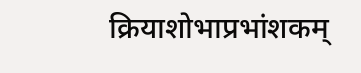क्रियाशोभाप्रभांशकम्